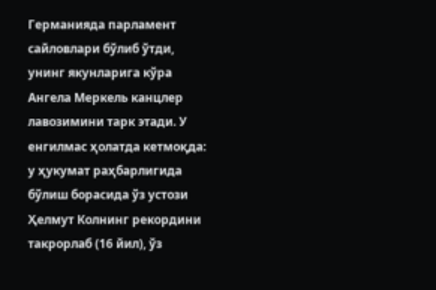Германияда парламент сайловлари бўлиб ўтди, унинг якунларига кўра Ангела Меркель канцлер лавозимини тарк этади. У енгилмас ҳолатда кетмоқда: у ҳукумат раҳбарлигида бўлиш борасида ўз устози Ҳелмут Колнинг рекордини такрорлаб (16 йил), ўз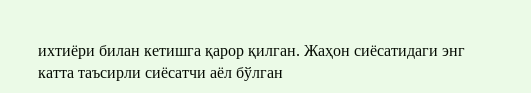ихтиёри билан кетишга қарор қилган. Жаҳон сиёсатидаги энг катта таъсирли сиёсатчи аёл бўлган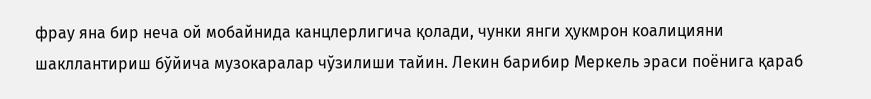фрау яна бир неча ой мобайнида канцлерлигича қолади, чунки янги ҳукмрон коалицияни шакллантириш бўйича музокаралар чўзилиши тайин. Лекин барибир Меркель эраси поёнига қараб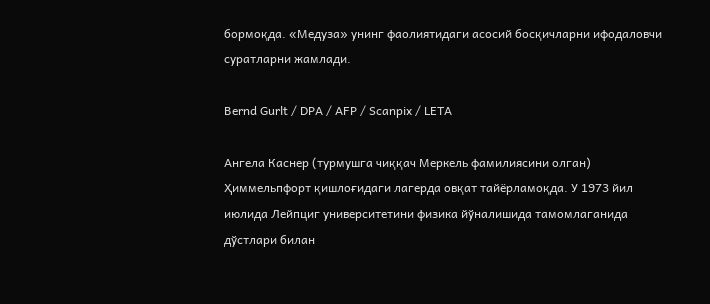бормоқда. «Медуза» унинг фаолиятидаги асосий босқичларни ифодаловчи суратларни жамлади.

Bernd Gurlt / DPA / AFP / Scanpix / LETA

Ангела Каснер (турмушга чиққач Меркель фамилиясини олган) Ҳиммельпфорт қишлоғидаги лагерда овқат тайёрламоқда. У 1973 йил июлида Лейпциг университетини физика йўналишида тамомлаганида дўстлари билан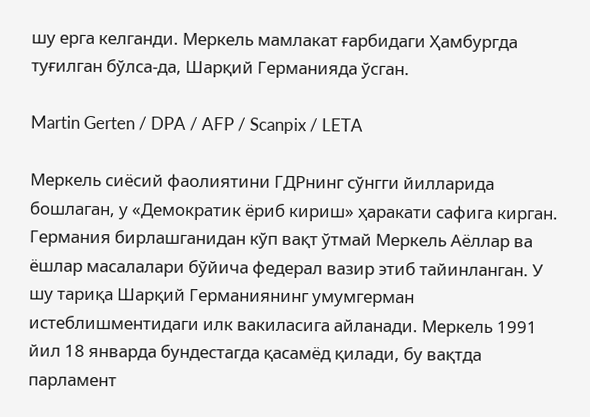шу ерга келганди. Меркель мамлакат ғарбидаги Ҳамбургда туғилган бўлса-да, Шарқий Германияда ўсган.

Martin Gerten / DPA / AFP / Scanpix / LETA

Меркель сиёсий фаолиятини ГДРнинг сўнгги йилларида бошлаган, у «Демократик ёриб кириш» ҳаракати сафига кирган. Германия бирлашганидан кўп вақт ўтмай Меркель Аёллар ва ёшлар масалалари бўйича федерал вазир этиб тайинланган. У шу тариқа Шарқий Германиянинг умумгерман истеблишментидаги илк вакиласига айланади. Меркель 1991 йил 18 январда бундестагда қасамёд қилади, бу вақтда парламент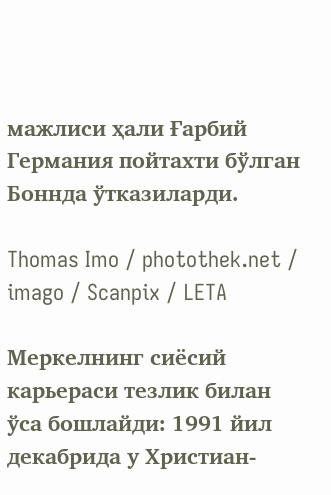мажлиси ҳали Ғарбий Германия пойтахти бўлган Боннда ўтказиларди.

Thomas Imo / photothek.net / imago / Scanpix / LETA

Меркелнинг сиёсий карьераси тезлик билан ўса бошлайди: 1991 йил декабрида у Христиан-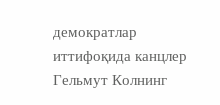демократлар иттифоқида канцлер Гельмут Колнинг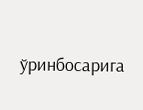ўринбосарига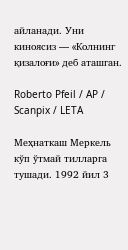айланади. Уни киноясиз — «Колнинг қизалоғи» деб аташган.

Roberto Pfeil / AP / Scanpix / LETA

Меҳнаткаш Меркель кўп ўтмай тилларга тушади. 1992 йил 3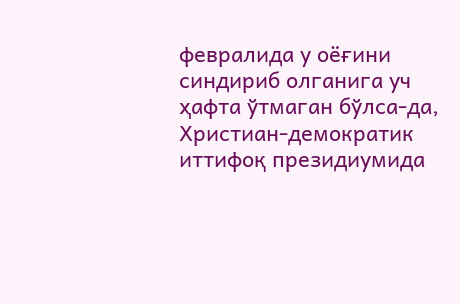февралида у оёғини синдириб олганига уч ҳафта ўтмаган бўлса-да, Христиан-демократик иттифоқ президиумида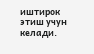иштирок этиш учун келади.